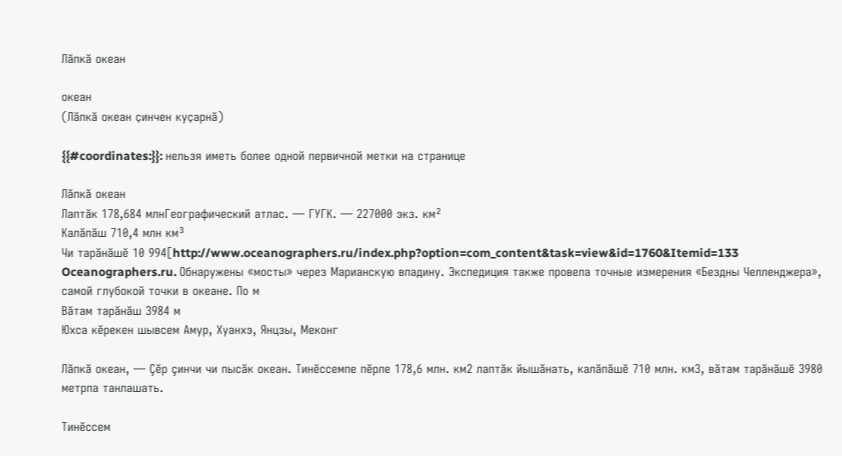Лăпкă океан

океан
(Лӑпкӑ океан ҫинчен куҫарнӑ)

{{#coordinates:}}: нельзя иметь более одной первичной метки на странице

Лăпкă океан
Лаптăк 178,684 млнГеографический атлас. — ГУГК. — 227000 экз. км²
Калăпăш 710,4 млн км³
Чи тарăнăшĕ 10 994[http://www.oceanographers.ru/index.php?option=com_content&task=view&id=1760&Itemid=133 Oceanographers.ru. Обнаружены «мосты» через Марианскую впадину. Экспедиция также провела точные измерения «Бездны Челленджера», самой глубокой точки в океане. По м
Вăтам тарăнăш 3984 м
Юхса кĕрекен шывсем Амур, Хуанхэ, Янцзы, Меконг

Лăпкă океан, — Çĕр çинчи чи пысăк океан. Тинĕссемпе пĕрле 178,6 млн. км2 лаптăк йышăнать, калăпăшĕ 710 млн. км3, вăтам тарăнăшĕ 3980 метрпа танлашать.

Тинĕссем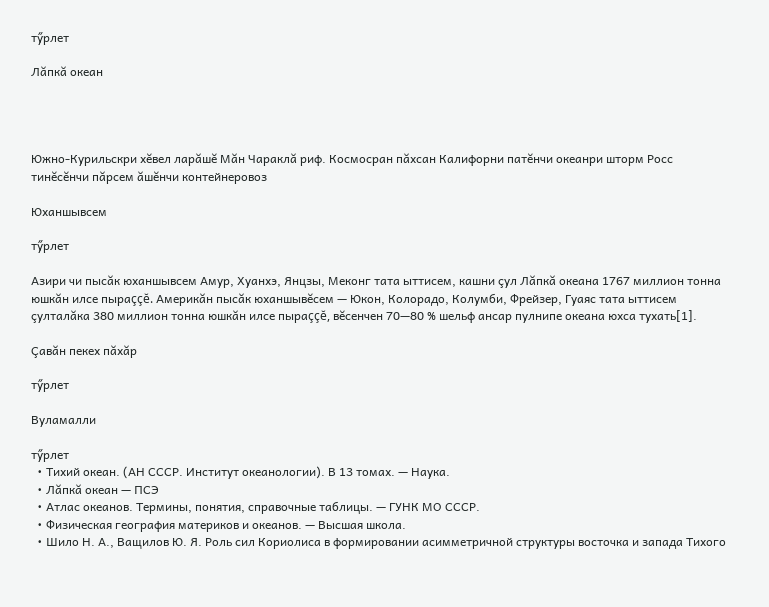тӳрлет

Лăпкă океан




Южно-Курильскри хĕвел ларăшĕ Мăн Чараклă риф. Космосран пăхсан Калифорни патĕнчи океанри шторм Росс тинĕсĕнчи пăрсем ăшĕнчи контейнеровоз

Юханшывсем

тӳрлет

Азири чи пысăк юханшывсем Амур, Хуанхэ, Янцзы, Меконг тата ыттисем, кашни çул Лăпкă океана 1767 миллион тонна юшкăн илсе пыраççĕ. Америкăн пысăк юханшывĕсем — Юкон, Колорадо, Колумби, Фрейзер, Гуаяс тата ыттисем çулталăка 380 миллион тонна юшкăн илсе пыраççĕ, вĕсенчен 70—80 % шельф ансар пулнипе океана юхса тухать[1].

Çавăн пекех пăхăр

тӳрлет

Вуламалли

тӳрлет
  • Тихий океан. (АН СССР. Институт океанологии). В 13 томах. — Наука.
  • Лăпкă океан — ПСЭ
  • Атлас океанов. Термины, понятия, справочные таблицы. — ГУНК МО СССР.
  • Физическая география материков и океанов. — Высшая школа.
  • Шило Н. А., Ващилов Ю. Я. Роль сил Кориолиса в формировании асимметричной структуры восточка и запада Тихого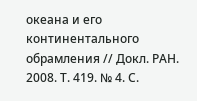океана и его континентального обрамления // Докл. РАН. 2008. Т. 419. № 4. С.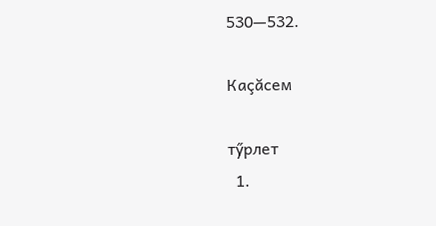530—532.

Каçăсем

тӳрлет
  1.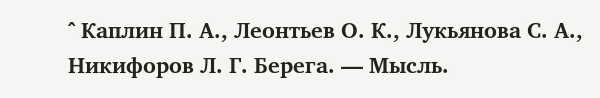^ Каплин П. А., Леонтьев О. К., Лукьянова С. А., Никифоров Л. Г. Берега. — Мысль.